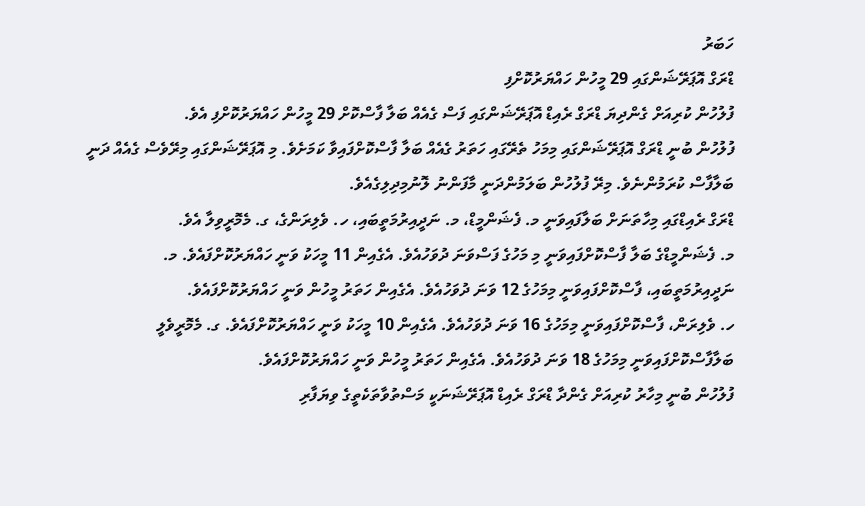ހަބަރު
ޑްރަގް އޮޕަރޭޝަންގައި 29 މީހުން ހައްޔަރުކޮށްފި
ފުލުހުން ކުރިއަށް ގެންދިޔަ ޑްރަގް ރެއިޑް އޮޕަރޭޝަންގައި ފަސް ގެއެއް ބަލާ ފާސްކޮށް 29 މީހުން ހައްޔަރުކޮށްފި އެވެ.
ފުލުހުން ބުނީ ޑްރަގް އޮޕަރޭޝަންގައި މިމަހު ތެރޭގައި ހަތަރު ގެއެއް ބަލާ ފާސްކޮށްފައިވާ ކަމަށެވެ. މި އޮޕަރޭޝަންގައި މިރޭވެސް ގެއެއް ދަނީ ބަލާފާސް ކުރަމުންނެވެ. މިރޭ ފުލުހުން ބަލަމުންދަނީ މާފަންނު ލޮނުމިދިލިގެއެވެ.
ޑްރަގް ރެއިޑްގައި މިހާތަނަށް ބަލާފައިވަނީ މ. ފެޝަންމީޑް، މ. ނަދީއިރުމަތީބައި، ހ. ވެލިރަންގެ، ގ. މެމޮރީވިލާ އެވެ.
މ. ފެޝަންމީޑްގެ ބަލާ ފާސްކޮށްފައިވަނީ މި މަހުގެ ފަސްވަނަ ދުވަހުއެވެ. އެގެއިން 11 މީހަކު ވަނީ ހައްޔަރުކޮށްފައެވެ. މ. ނަދީއިރުމަތީބައި، ފާސްކޮށްފައިވަނީ މިމަހުގެ 12 ވަނަ ދުވަހުއެވެ. އެގެއިން ހަތަރު މީހުން ވަނީ ހައްޔަރުކޮށްފައެވެ.
ހ. ވެލިރަން، ފާސްކޮށްފައިވަނީ މިމަހުގެ 16 ވަނަ ދުވަހުއެވެ. އެގެއިން 10 މީހަކު ވަނީ ހައްޔަރުކޮށްފައެވެ. ގ. މެމޮރީވެލީ ބަލާފާސްކޮށްފައިވަނީ މިމަހުގެ 18 ވަނަ ދުވަހުއެވެ. އެގެއިން ހަތަރު މީހުން ވަނީ ހައްޔަރުކޮށްފައެވެ.
ފުލުހުން ބުނީ މިހާރު ކުރިއަށް ގެންދާ ޑްރަގް ރެއިޑް އޮޕަރޭޝަނަކީ މަސްތުވާތަކެތީގެ ވިޔަފާރި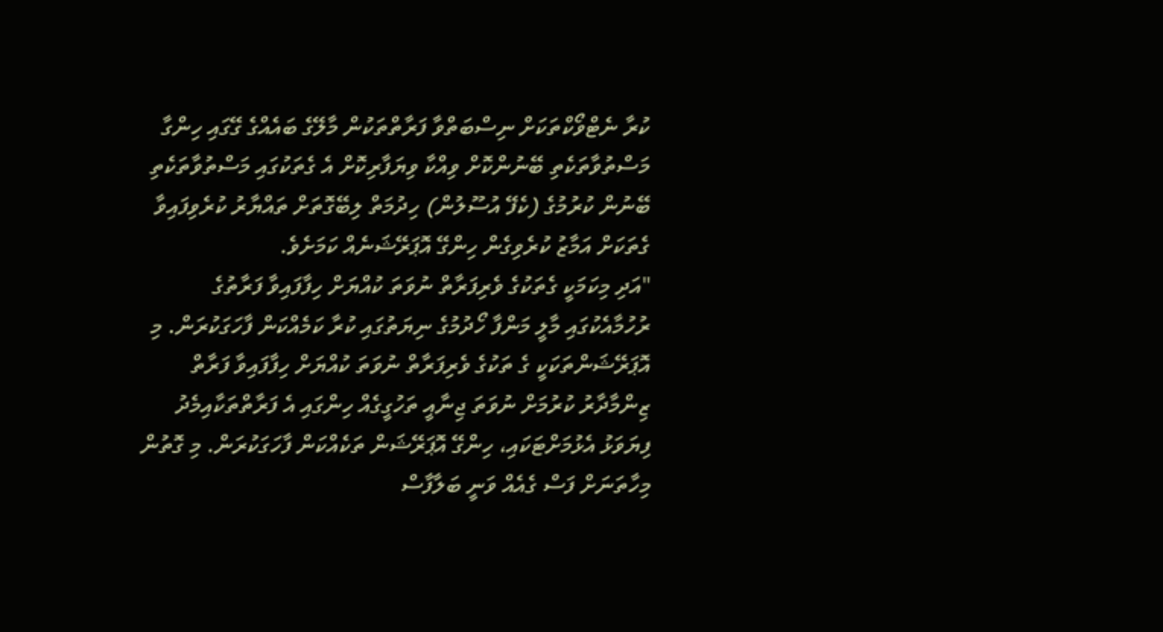ކުރާ ނެޓްވޯކްތަކަށް ނިސްބަތްވާ ފަރާތްތަކުން މާލޭގެ ބައެއްގެ ގޭގައި ހިންގާ މަސްތުވާތަކެތި ބޭނުންކޮށް ވިއްކާ ވިޔަފާރިކޮށް އެ ގެތަކުގައި މަސްތުވާތަކެތި ބޭނުން ކުރުމުގެ (ކެފޭ އުސޫލުން) ހިދުމަތް ލިބޭގޮތަށް ތައްޔާރު ކުރެވިފައިވާ ގެތަކަށް އަމާޒު ކުރެވިގެން ހިންގޭ އޮޕަރޭޝަނެއް ކަމަށެވެ.
"އަދި މިކަމަކީ ގެތަކުގެ ވެރިފަރާތް ނުވަތަ ކުއްޔަށް ހިފާފައިވާ ފަރާތުގެ ރުހުމާއެކުގައި މާލީ މަންފާ ހޯދުމުގެ ނިޔަތުގައި ކުރާ ކަމެއްކަން ފާހަގަކުރަން. މި އޮޕަރޭޝަންތަކަކީ ގެ ތަކުގެ ވެރިފަރާތް ނުވަތަ ކުއްޔަށް ހިފާފައިވާ ފަރާތް ޒިންމާދާރު ކުރުމަށް ނުވަތަ ޖިނާއީ ތަހުގީގެއް ހިންގައި އެ ފަރާތްތަކާއިމެދު ފިޔަވަޅު އެޅުމަށްޓަކައި، ހިންގޭ އޮޕަރޭޝަން ތަކެއްކަން ފާހަގަކުރަން. މި ގޮތުން މިހާތަނަށް ފަސް ގެއެއް ވަނީ ބަލާފާސް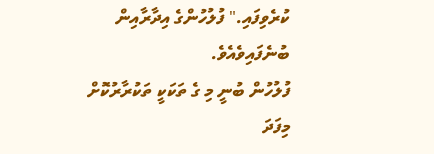ކުރެވިފައި." ފުލުހުންގެ އިދާރާއިން ބުނެފައިވެއެވެ.
ފުލުހުން ބުނީ މި ގެ ތަކަކީ ތަކުރާރުކޮށް މިފަދަ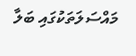މައްސަލަތަކުގައި ބަލާ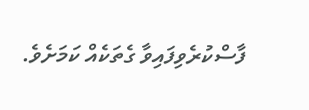ފާސްކުރެވިފައިވާ ގެތަކެއް ކަމަށެވެ.